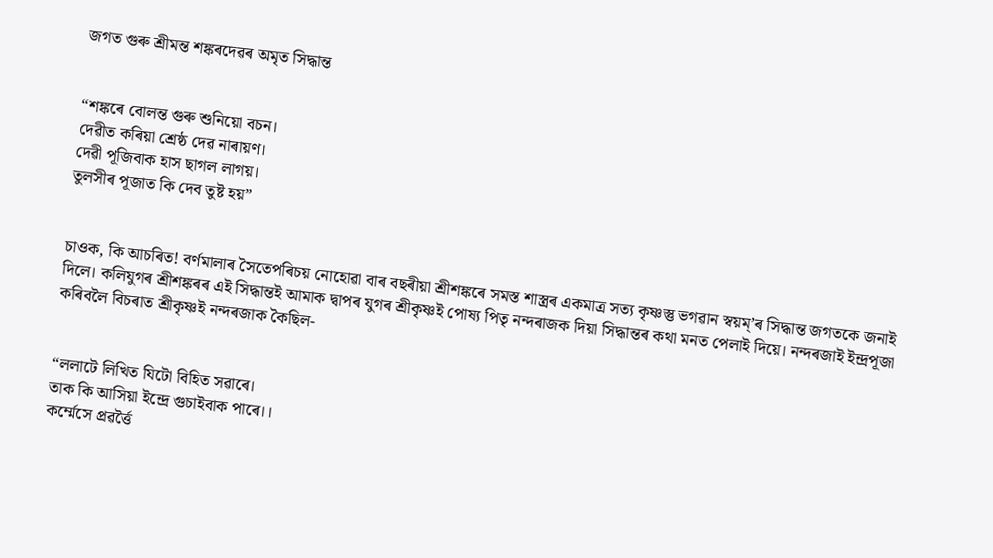জগত গুৰু শ্ৰীমন্ত শঙ্কৰদেৱৰ অমৃত সিদ্ধান্ত


“শঙ্কৰে বোলন্ত গুৰু শুনিয়ো বচন।
দেৱীত কৰিয়া শ্ৰেষ্ঠ দেৱ নাৰায়ণ।
দেৱী পূজিবাক হাস ছাগল লাগয়।
তুলসীৰ পূজাত কি দেব তুষ্ট হয়”


চাওক, কি আচৰিত! বৰ্ণমালাৰ সৈতেপৰিচয় নোহোৱা বাৰ বছৰীয়া শ্ৰীশঙ্কৰে সমস্ত শাস্ত্ৰৰ একমাত্ৰ সত্য কৃষ্ণস্তু ভগৱান স্বয়ম্‌’ৰ সিদ্ধান্ত জগতকে জনাই দিলে। কলিযুগৰ শ্ৰীশঙ্কৰৰ এই সিদ্ধান্তই আমাক দ্বাপৰ যুগৰ শ্ৰীকৃষ্ণই পোষ্য পিতৃ নন্দৰাজক দিয়া সিদ্ধান্তৰ কথা মনত পেলাই দিয়ে। নন্দৰজাই ইন্দ্ৰপূজা কৰিবলৈ বিচৰাত শ্ৰীকৃষ্ণই নন্দৰজাক কৈছিল-


“ললাটে লিখিত যিটো বিহিত সৱাৰে।
তাক কি আসিয়া ইন্দ্ৰে গুচাইবাক পাৰে।।
কৰ্ম্মেসে প্ৰৱৰ্ত্তৈ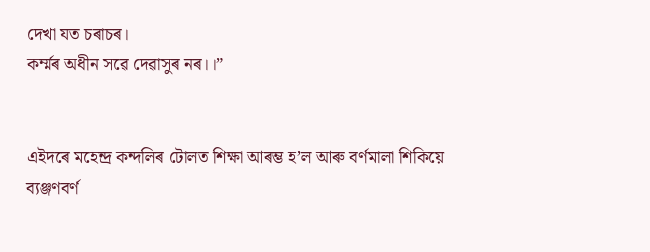দেখা যত চৰাচৰ।
কৰ্ম্মৰ অধীন সৱে দেৱাসুৰ নৰ।।”


এইদৰে মহেন্দ্ৰ কন্দলিৰ টোলত শিক্ষা আৰম্ভ হ’ল আৰু বৰ্ণমালা শিকিয়ে ব্যঞ্জণবৰ্ণ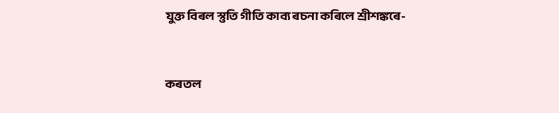যুক্ত বিৰল স্তুতি গীতি কাব্য ৰচনা কৰিলে শ্ৰীশঙ্কৰে-


কৰতল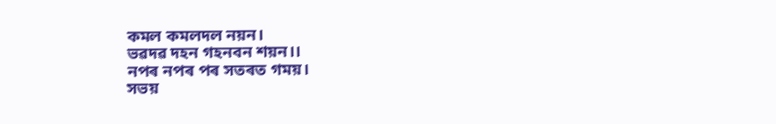কমল কমলদল নয়ন।
ভৱদৱ দহন গহনবন শয়ন।।
নপৰ নপৰ পৰ সতৰত গময়।
সভয়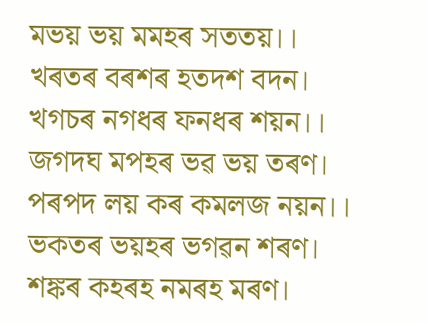মভয় ভয় মমহৰ সততয়।।
খৰতৰ বৰশৰ হতদশ বদন।
খগচৰ নগধৰ ফনধৰ শয়ন।।
জগদঘ মপহৰ ভৱ ভয় তৰণ।
পৰপদ লয় কৰ কমলজ নয়ন।।
ভকতৰ ভয়হৰ ভগৱন শৰণ।
শঙ্কৰ কহৰহ নমৰহ মৰণ।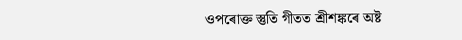ওপৰোক্ত স্তুতি গীতত শ্ৰীশঙ্কৰে অষ্ট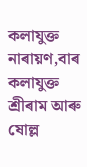কলাযুক্ত নাৰায়ণ,বাৰ কলাযুক্ত শ্ৰীৰাম আৰু ষোল্ল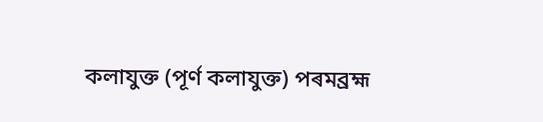কলাযুক্ত (পূৰ্ণ কলাযুক্ত) পৰমব্ৰহ্ম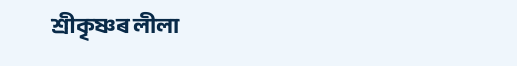শ্ৰীকৃষ্ণৰ লীলা